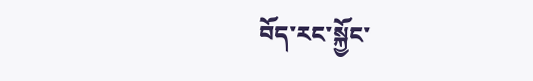བོད་རང་སྐྱོང་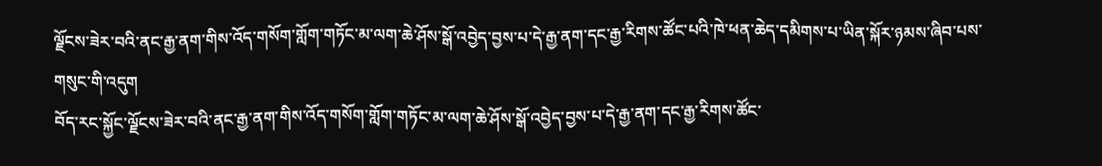ལྗོངས་ཟེར་བའི་ནང་རྒྱ་ནག་གིས་འོད་གསོག་གློག་གཏོང་མ་ལག་ཆེ་ཤོས་སྒོ་འབྱེད་བྱས་པ་དེ་རྒྱ་ནག་དང་རྒྱ་རིགས་ཚོང་པའི་ཁེ་ཕན་ཆེད་དམིགས་པ་ཡིན་སྐོར་ཉམས་ཞིབ་པས་གསུང་གི་འདུག
བོད་རང་སྐྱོང་ལྗོངས་ཟེར་བའི་ནང་རྒྱ་ནག་གིས་འོད་གསོག་གློག་གཏོང་མ་ལག་ཆེ་ཤོས་སྒོ་འབྱེད་བྱས་པ་དེ་རྒྱ་ནག་དང་རྒྱ་རིགས་ཚོང་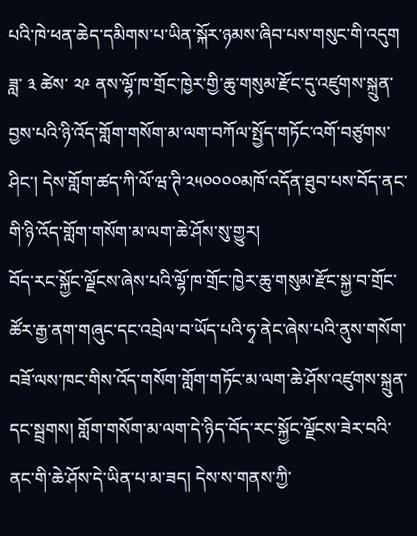པའི་ཁེ་ཕན་ཆེད་དམིགས་པ་ཡིན་སྐོར་ཉམས་ཞིབ་པས་གསུང་གི་འདུག ཟླ་ ༣ ཚེས་ ༢༩ ནས་ལྷོ་ཁ་གྲོང་ཁྱེར་གྱི་ཆུ་གསུམ་རྫོང་དུ་འཛུགས་སྐྲུན་བྱས་པའི་ཉི་འོད་གློག་གསོག་མ་ལག་བཀོལ་སྤྱོད་གཏོང་འགོ་བཙུགས་ཤིང་། དེས་གློག་ཚད་ཀི་ལོ་ཝ་ཊི་༢༥༠༠༠༠མཁོ་འདོན་ཐུབ་པས་བོད་ནང་གི་ཉི་འོད་གློག་གསོག་མ་ལག་ཆེ་ཤོས་སུ་གྱུར།
བོད་རང་སྐྱོང་ལྗོངས་ཞེས་པའི་ལྷོ་ཁ་གྲོང་ཁྱེར་ཆུ་གསུམ་རྫོང་སྐྱ་བ་གྲོང་ཚོར་རྒྱ་ནག་གཞུང་དང་འབྲེལ་བ་ཡོད་པའི་ཧྭ་ནེང་ཞེས་པའི་ནུས་གསོག་བཟོ་ལས་ཁང་གིས་འོད་གསོག་གློག་གཏོང་མ་ལག་ཆེ་ཤོས་འཛུགས་སྐྲུན་དང་སྦྲགས། གློག་གསོག་མ་ལག་དེ་ཉིད་བོད་རང་སྐྱོང་ལྗོངས་ཟེར་བའི་ནང་གི་ཆེ་ཤོས་དེ་ཡིན་པ་མ་ཟད། དེས་ས་གནས་ཀྱི་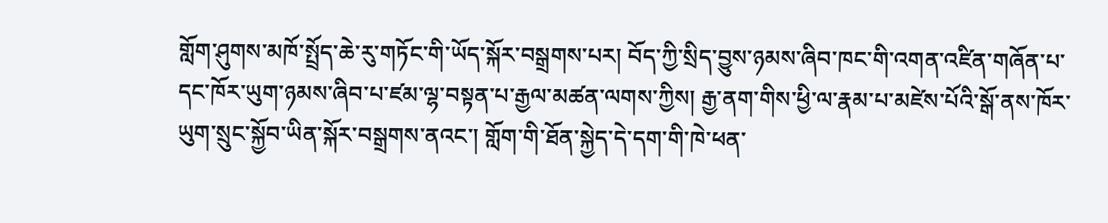གློག་ཤུགས་མཁོ་སྤྲོད་ཆེ་རུ་གཏོང་གི་ཡོད་སྐོར་བསྒྲགས་པར། བོད་ཀྱི་སྲིད་བྱུས་ཉམས་ཞིབ་ཁང་གི་འགན་འཛིན་གཞོན་པ་དང་ཁོར་ཡུག་ཉམས་ཞིབ་པ་ཛམ་ལྷ་བསྟན་པ་རྒྱལ་མཚན་ལགས་ཀྱིས། རྒྱ་ནག་གིས་ཕྱི་ལ་རྣམ་པ་མཛེས་པོའི་སྒོ་ནས་ཁོར་ཡུག་སྲུང་སྐྱོབ་ཡིན་སྐོར་བསྒྲགས་ནའང་། གློག་གི་ཐོན་སྐྱེད་དེ་དག་གི་ཁེ་ཕན་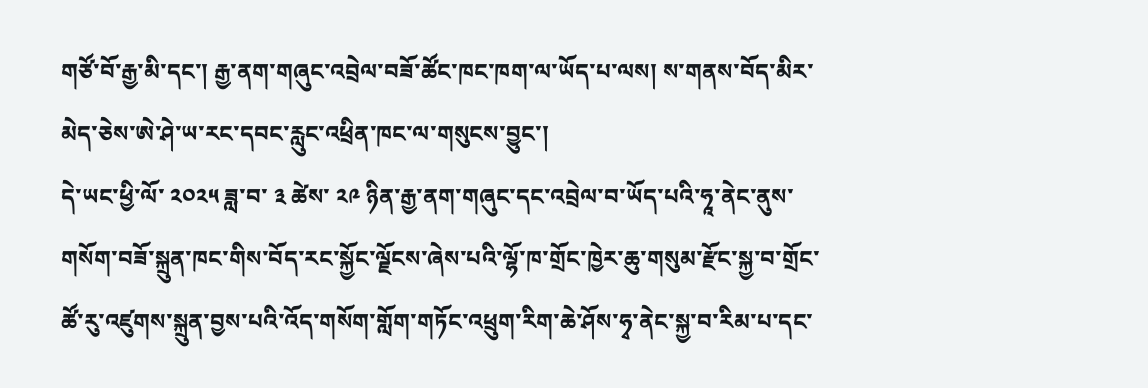གཙོ་བོ་རྒྱ་མི་དང་། རྒྱ་ནག་གཞུང་འབྲེལ་བཟོ་ཚོང་ཁང་ཁག་ལ་ཡོད་པ་ལས། ས་གནས་བོད་མིར་མེད་ཅེས་ཨེ་ཤེ་ཡ་རང་དབང་རླུང་འཕྲིན་ཁང་ལ་གསུངས་བྱུང་།
དེ་ཡང་ཕྱི་ལོ་ ༢༠༢༥ ཟླ་བ་ ༣ ཚེས་ ༢༩ ཉིན་རྒྱ་ནག་གཞུང་དང་འབྲེལ་བ་ཡོད་པའི་ཧཱ་ནེང་ནུས་གསོག་བཟོ་སྐྲུན་ཁང་གིས་བོད་རང་སྐྱོང་ལྗོངས་ཞེས་པའི་ལྷོ་ཁ་གྲོང་ཁྱེར་ཆུ་གསུམ་རྫོང་སྐྱ་བ་གྲོང་ཚོ་རུ་འཛུགས་སྐྲུན་བྱས་པའི་འོད་གསོག་གློག་གཏོང་འཕྲུག་རིག་ཆེ་ཤོས་ཧྭ་ནེང་སྐྱ་བ་རིམ་པ་དང་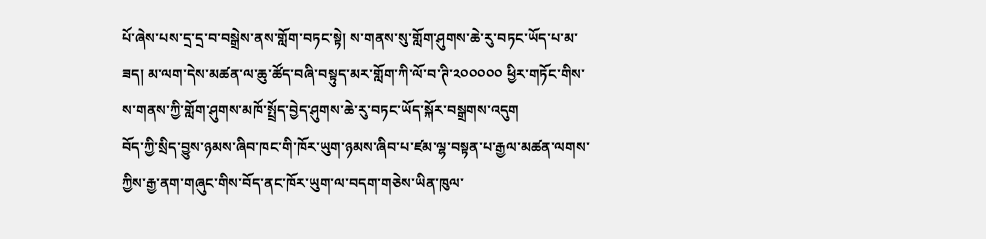པོ་ཞེས་པས་དྲ་དྲ་བ་བསྒྲེས་ནས་གློག་བཏང་སྟེ། ས་གནས་སུ་གློག་ཤུགས་ཆེ་རུ་བཏང་ཡོད་པ་མ་ཟད། མ་ལག་དེས་མཚན་ལ་ཆུ་ཚོད་བཞི་བསྟུད་མར་གློག་ཀི་ལོ་བ་ཊི་༢༠༠༠༠༠ ཕྱིར་གཏོང་གིས་ས་གནས་ཀྱི་གློག་ཤུགས་མཁོ་སྤྲོད་བྱེད་ཤུགས་ཆེ་རུ་བཏང་ཡོད་སྐོར་བསྒྲགས་འདུག
བོད་ཀྱི་སྲིད་བྱུས་ཉམས་ཞིབ་ཁང་གི་ཁོར་ཡུག་ཉམས་ཞིབ་པ་ཛམ་ལྷ་བསྟན་པ་རྒྱལ་མཚན་ལགས་ཀྱིས་རྒྱ་ནག་གཞུང་གིས་བོད་ནང་ཁོར་ཡུག་ལ་བདག་གཅེས་ཡིན་ཁུལ་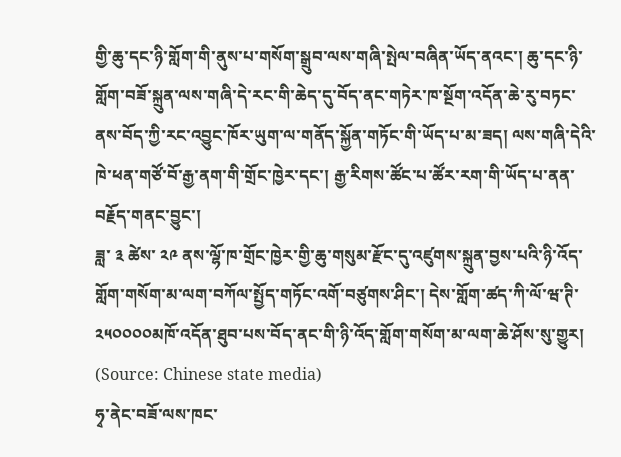གྱི་ཆུ་དང་ཉི་གློག་གི་ནུས་པ་གསོག་སྒྲུབ་ལས་གཞི་སྤེལ་བཞིན་ཡོད་ནའང་། ཆུ་དང་ཉི་གློག་བཟོ་སྐྲུན་ལས་གཞི་དེ་རང་གི་ཆེད་དུ་བོད་ནང་གཏེར་ཁ་སྔོག་འདོན་ཆེ་རུ་བཏང་ནས་བོད་ཀྱི་རང་འབྱུང་ཁོར་ཡུག་ལ་གནོད་སྐྱོན་གཏོང་གི་ཡོད་པ་མ་ཟད། ལས་གཞི་དེའི་ཁེ་ཕན་གཙོ་བོ་རྒྱ་ནག་གི་གྲོང་ཁྱེར་དང་། རྒྱ་རིགས་ཚོང་པ་ཚོར་རག་གི་ཡོད་པ་ནན་བརྗོད་གནང་བྱུང་།
ཟླ་ ༣ ཚེས་ ༢༩ ནས་ལྷོ་ཁ་གྲོང་ཁྱེར་གྱི་ཆུ་གསུམ་རྫོང་དུ་འཛུགས་སྐྲུན་བྱས་པའི་ཉི་འོད་གློག་གསོག་མ་ལག་བཀོལ་སྤྱོད་གཏོང་འགོ་བཙུགས་ཤིང་། དེས་གློག་ཚད་ཀི་ལོ་ཝ་ཊི་༢༥༠༠༠༠མཁོ་འདོན་ཐུབ་པས་བོད་ནང་གི་ཉི་འོད་གློག་གསོག་མ་ལག་ཆེ་ཤོས་སུ་གྱུར། (Source: Chinese state media)
ཧྭ་ནེང་བཟོ་ལས་ཁང་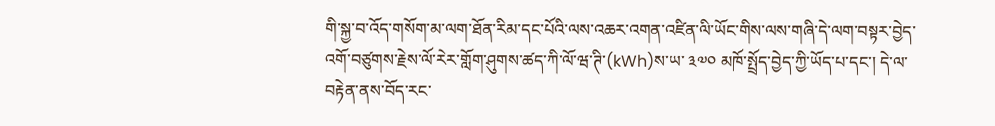གི་སྐྱ་བ་འོད་གསོག་མ་ལག་ཐོན་རིམ་དང་པོའི་ལས་འཆར་འགན་འཛིན་ལི་ཡོང་གིས་ལས་གཞི་དེ་ལག་བསྟར་བྱེད་འགོ་བཙུགས་རྗེས་ལོ་རེར་གློག་ཤུགས་ཚད་ཀི་ལོ་ཝ་ཊི་(kWh)ས་ཡ་ ༣༧༠ མཁོ་སྤྲོད་བྱེད་ཀྱི་ཡོད་པ་དང་། དེ་ལ་བརྟེན་ནས་བོད་རང་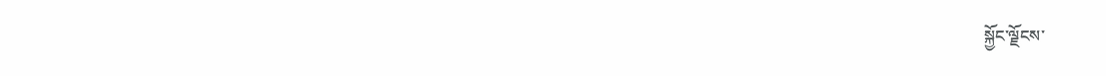སྐྱོང་ལྗོངས་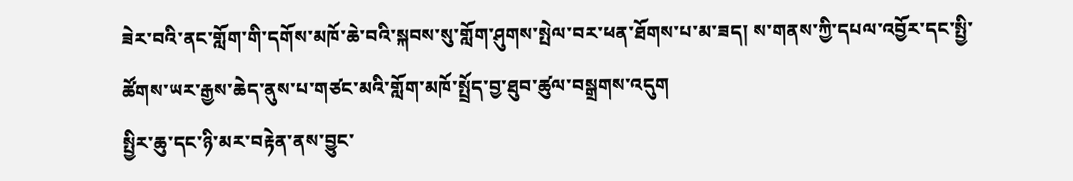ཟེར་བའི་ནང་གློག་གི་དགོས་མཁོ་ཆེ་བའི་སྐབས་སུ་གློག་ཤུགས་སྤེལ་བར་ཕན་ཐོགས་པ་མ་ཟད། ས་གནས་ཀྱི་དཔལ་འབྱོར་དང་སྤྱི་ཚོགས་ཡར་རྒྱས་ཆེད་ནུས་པ་གཙང་མའི་གློག་མཁོ་སྤྲོད་བྱ་ཐུབ་ཚུལ་བསྒྲགས་འདུག
སྤྱིར་ཆུ་དང་ཉི་མར་བརྟེན་ནས་བྱུང་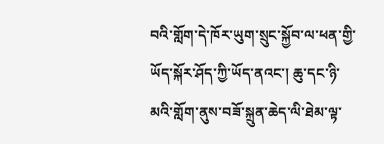བའི་གློག་དེ་ཁོར་ཡུག་སྲུང་སྐྱོབ་ལ་ཕན་གྱི་ཡོད་སྐོར་ཤོད་ཀྱི་ཡོད་ནའང་། ཆུ་དང་ཉི་མའི་གློག་ནུས་བཟོ་སྐྲུན་ཆེད་ལི་ཐེམ་ལྟ་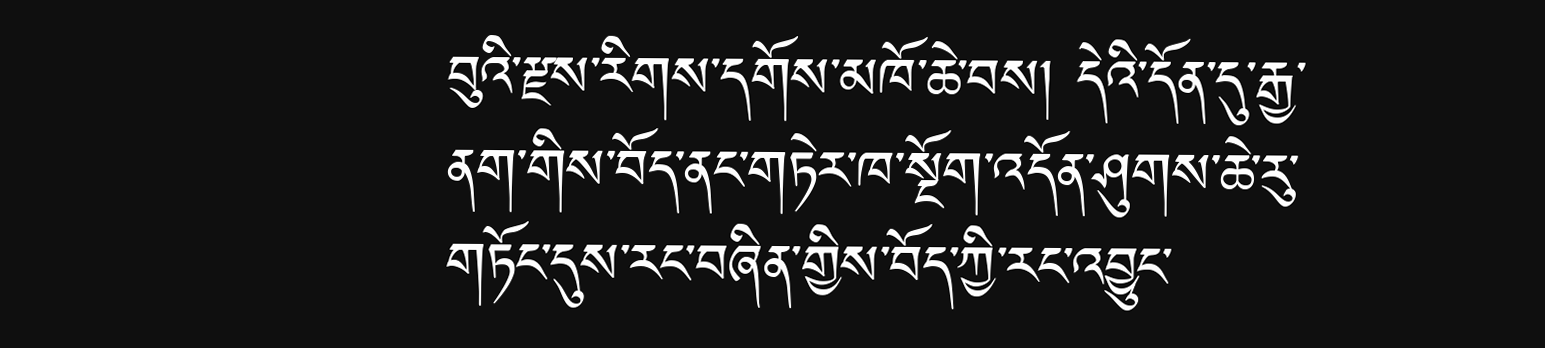བུའི་རྫས་རིགས་དགོས་མཁོ་ཆེ་བས། དེའི་དོན་དུ་རྒྱ་ནག་གིས་བོད་ནང་གཏེར་ཁ་སྔོག་འདོན་ཤུགས་ཆེ་རུ་གཏོང་དུས་རང་བཞིན་གྱིས་བོད་ཀྱི་རང་འབྱུང་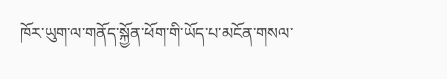ཁོར་ཡུག་ལ་གནོད་སྐྱོན་ཕོག་གི་ཡོད་པ་མངོན་གསལ་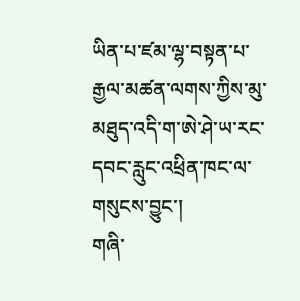ཡིན་པ་ཛམ་ལྷ་བསྟན་པ་རྒྱལ་མཚན་ལགས་ཀྱིས་མུ་མཐུད་འདི་ག་ཨེ་ཤེ་ཡ་རང་དབང་རླུང་འཕྲིན་ཁང་ལ་གསུངས་བྱུང་།
གཞི་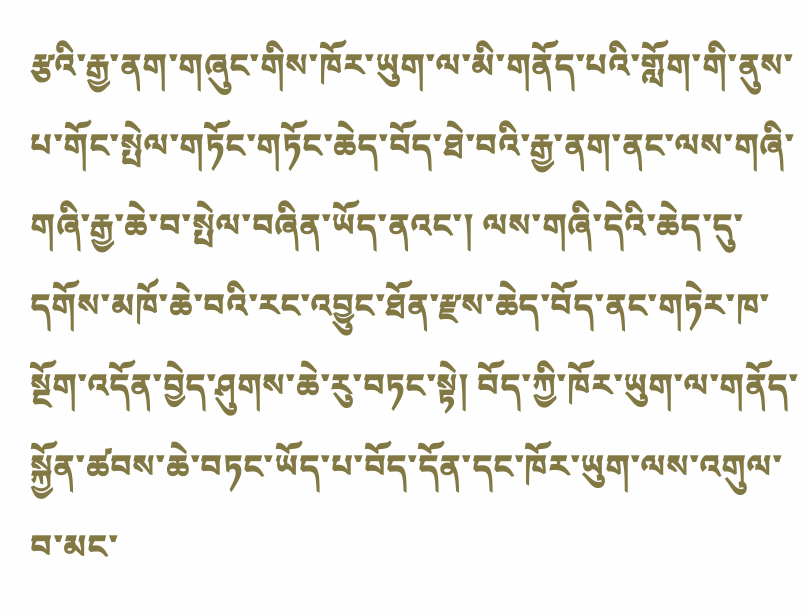རྩའི་རྒྱ་ནག་གཞུང་གིས་ཁོར་ཡུག་ལ་མི་གནོད་པའི་གློག་གི་ནུས་པ་གོང་སྤེལ་གཏོང་གཏོང་ཆེད་བོད་ཐེ་བའི་རྒྱ་ནག་ནང་ལས་གཞི་གཞི་རྒྱ་ཆེ་བ་སྤེལ་བཞིན་ཡོད་ནའང་། ལས་གཞི་དེའི་ཆེད་དུ་དགོས་མཁོ་ཆེ་བའི་རང་འབྱུང་ཐོན་རྫས་ཆེད་བོད་ནང་གཏེར་ཁ་སྔོག་འདོན་བྱེད་ཤུགས་ཆེ་རུ་བཏང་སྟེ། བོད་ཀྱི་ཁོར་ཡུག་ལ་གནོད་སྐྱོན་ཚབས་ཆེ་བཏང་ཡོད་པ་བོད་དོན་དང་ཁོར་ཡུག་ལས་འགུལ་བ་མང་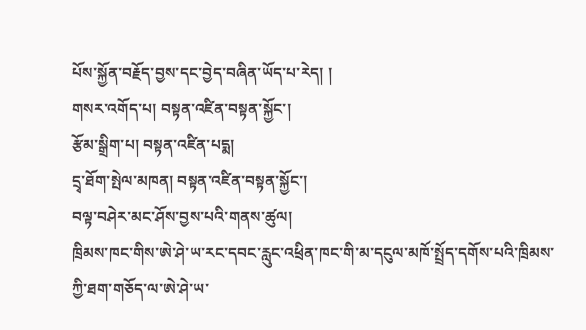པོས་སྐྱོན་བརྗོད་བྱས་དང་བྱེད་བཞིན་ཡོད་པ་རེད། །
གསར་འགོད་པ། བསྟན་འཛིན་བསྟན་སྐྱོང་།
རྩོམ་སྒྲིག་པ། བསྟན་འཛིན་པདྨ།
དྲྭ་ཐོག་སྤེལ་མཁན། བསྟན་འཛིན་བསྟན་སྐྱོང་།
བལྟ་བཤེར་མང་ཤོས་བྱས་པའི་གནས་ཚུལ།
ཁྲིམས་ཁང་གིས་ཨེ་ཤེ་ཡ་རང་དབང་རླུང་འཕྲིན་ཁང་གི་མ་དངུལ་མཁོ་སྤྲོད་དགོས་པའི་ཁྲིམས་ཀྱི་ཐག་གཅོད་ལ་ཨེ་ཤེ་ཡ་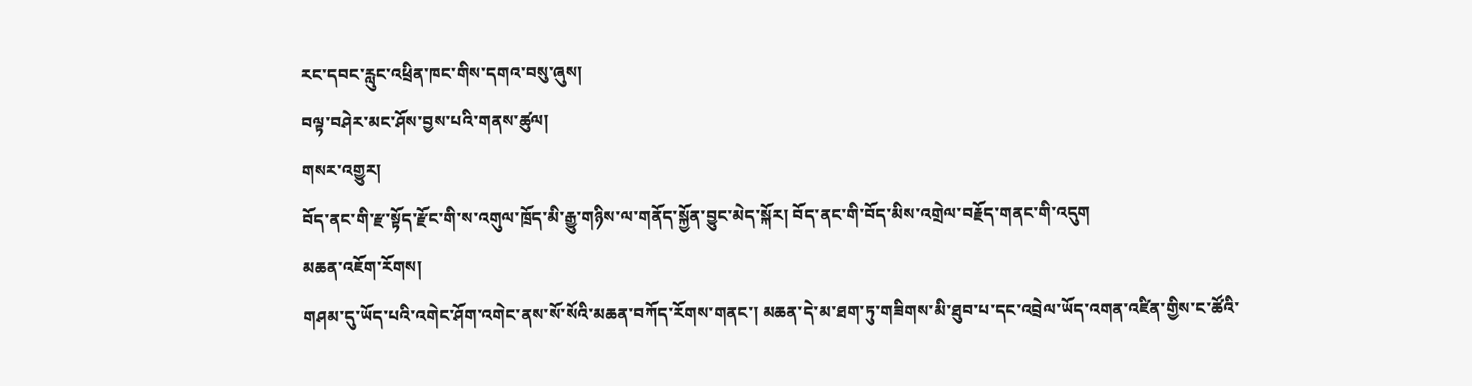རང་དབང་རླུང་འཕྲིན་ཁང་གིས་དགའ་བསུ་ཞུས།
བལྟ་བཤེར་མང་ཤོས་བྱས་པའི་གནས་ཚུལ།
གསར་འགྱུར།
བོད་ནང་གི་རྫ་སྟོད་རྫོང་གི་ས་འགུལ་ཁྲོད་མི་རྒྱུ་གཉིས་ལ་གནོད་སྐྱོན་བྱུང་མེད་སྐོར། བོད་ནང་གི་བོད་མིས་འགྲེལ་བརྗོད་གནང་གི་འདུག
མཆན་འཇོག་རོགས།
གཤམ་དུ་ཡོད་པའི་འགེང་ཤོག་འགེང་ནས་སོ་སོའི་མཆན་བཀོད་རོགས་གནང་། མཆན་དེ་མ་ཐག་ཏུ་གཟིགས་མི་ཐུབ་པ་དང་འབྲེལ་ཡོད་འགན་འཛིན་གྱིས་ང་ཚོའི་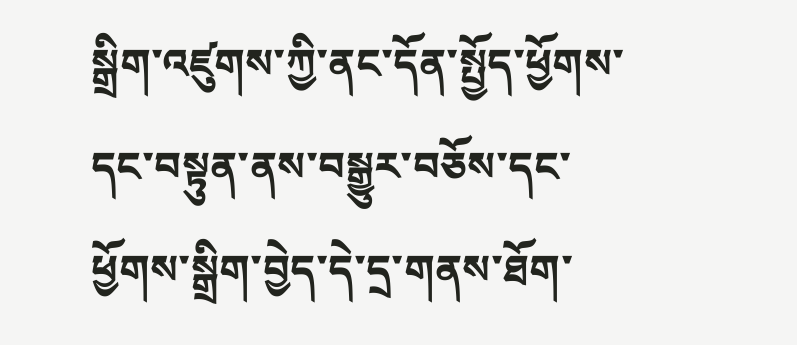སྒྲིག་འཛུགས་ཀྱི་ནང་དོན་སྤྱོད་ཕྱོགས་དང་བསྟུན་ནས་བསྒྱུར་བཅོས་དང་ཕྱོགས་སྒྲིག་བྱེད་དེ་དྲ་གནས་ཐོག་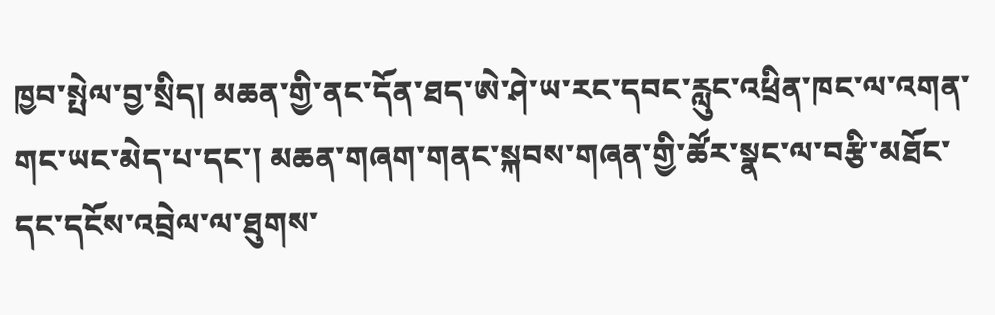ཁྱབ་སྤེལ་བྱ་སྲིད། མཆན་གྱི་ནང་དོན་ཐད་ཨེ་ཤེ་ཡ་རང་དབང་རླུང་འཕྲིན་ཁང་ལ་འགན་གང་ཡང་མེད་པ་དང་། མཆན་གཞག་གནང་སྐབས་གཞན་གྱི་ཚོར་སྣང་ལ་བརྩི་མཐོང་དང་དངོས་འབྲེལ་ལ་ཐུགས་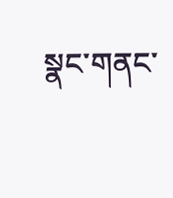སྣང་གནང་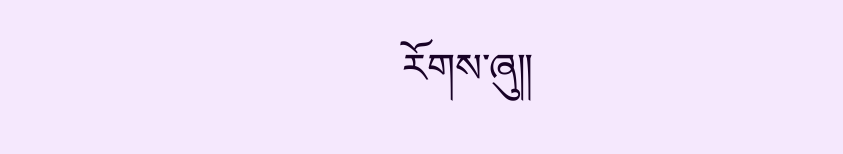རོགས་ཞུ༎